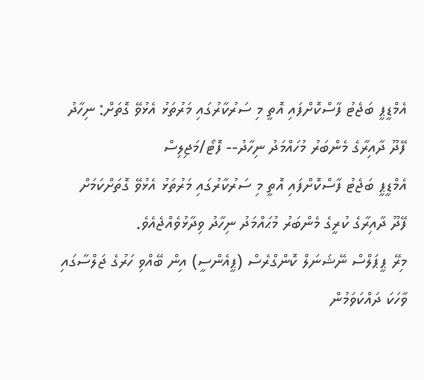އެމްޑީޕީ ބަޖެޓު ފާސްކޮށްފައި އޮތީ މި ސަރުކާރުގައި މަރުތަޅު އެޅުވޭ ގޮތަށް: ނިހާދު
ފޭދޫ ދާއިރާގެ މެންބަރު މުހައްމަދު ނިހާދު-- ފޮޓޯ/މަޖިލިސް
އެމްޑީޕީ ބަޖެޓު ފާސްކޮށްފައި އޮތީ މި ސަރުކާރުގައި މަރުތަޅު އެޅުވޭ ގޮތަށްކަމަށް ފޭދޫ ދާއިރާގެ ކުރީގެ މެންބަރު މުޙައްމަދު ނިހާދު ވިދާޅުވެއްޖެއެވެ.
މިރޭ ޕީޕަލްސް ނޭޝަނަލް ކޮންގްރެސް (ޕީއެންސީ) އިން ބޭއްވި ހަރުގެ ޖަލްސާގައި ވާހަކަ ދައްކަވަމުން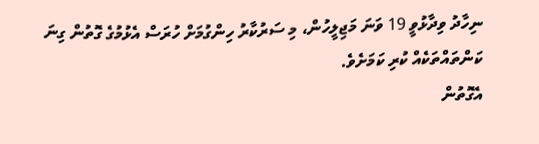ނިހާދު ވިދާޅުވީ 19 ވަނަ މަޖިލީހުން، މި ސަރުކާރު ހިންގުމަށް ހުރަސް އެޅުމުގެ ގޮތުން ގިނަ ކަންތައްތަކެއް ކުރި ކަމަށެވެ.
އެގޮތުން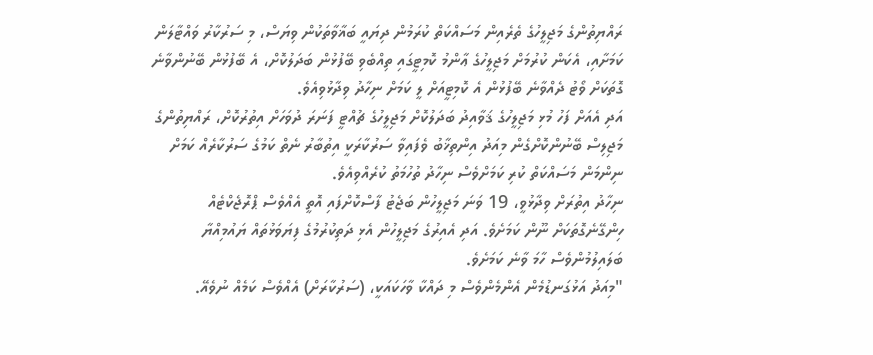ރައްޔިތުންގެ މަޖިލީހުގެ ތެރެއިން މަސައްކަތް ކުރަމުން ދިޔައީ ބަޣާވާތަކުން ވިޔަސް، މި ސަރުކާރު ވައްޓާލަން ކަމަށާއި، އެކަން ކުރުމަށް މަޖިލީހުގެ ޢާންމު ކޮމިޓީގައި ތިއްބެވި ބޭފުޅުން ބަދަލުކޮށް، އެ ބޭފުޅުން ބޭނުންވާނެ ގޮތަކަށް ވޯޓު ދެއްވާނެ ބޭފުޅުން އެ ކޮމިޓީއަށް ލީ ކަމަށް ނިހާދު ވިދާޅުވިއެވެ.
އަދި އެއަށް ފަހު މުޅި މަޖިލީހުގެ ޤަވާއިދު ބަދަލުކޮށް މަޖިލީހުގެ ޗުއްޓީ ފަނަރަ ދުވަހަށް އިތުރުކޮށް، ރައްޔިތުންގެ މަޖިލިސް ބޭނުންކޮށްގެން މިއަދު އިންތިޚާބު ވެފައިވާ ސަރުކާރަކީ އިތުބާރު ނެތް ކަމުގެ ސަރުކާރެއް ކަމަށް ނިންމަން މަސައްކަތް ކުރި ކަމަށްވެސް ނިހާދު ތުހުމަތު ކުރެއްވިއެވެ.
ނިހާދު އިތުރަށް ވިދާޅުވީ، 19 ވަނަ މަޖިލީހުން ބަޖެޓު ފާސްކޮށްފައި އޮތީ އެއްވެސް ޕްރޮޖެކްޓެއް ހިންގޭނެގޮތަކަށް ނޫން ކަމަށެވެ. އަދި އެއިރުގެ މަޖިލީހުން އެޅި ދަތިކުރުމުގެ ފިޔަވަޅުތައް ޔައުމިއްޔާ ބަލައިލުމުންވެސް ހާމަ ވާނެ ކަމަށެވެ.
"މިއަދު އަޅުގަނޑުމެން އެންމެންވެސް މި ދައްކާ ވާހަކައަކީ، (ސަރުކާރަށް) އެއްވެސް ކަމެއް ނުވެއޭ.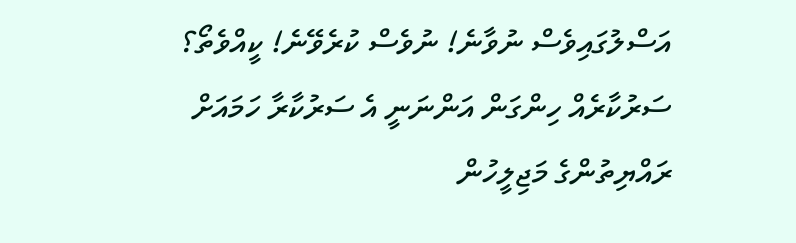އަސްލުގައިވެސް ނުވާނެ! ނުވެސް ކުރެވޭނެ! ކީއްވެތޯ؟ ސަރުކާރެއް ހިންގަން އަންނަނީ އެ ސަރުކާރާ ހަމައަށް ރައްޔިތުންގެ މަޖިލީހުން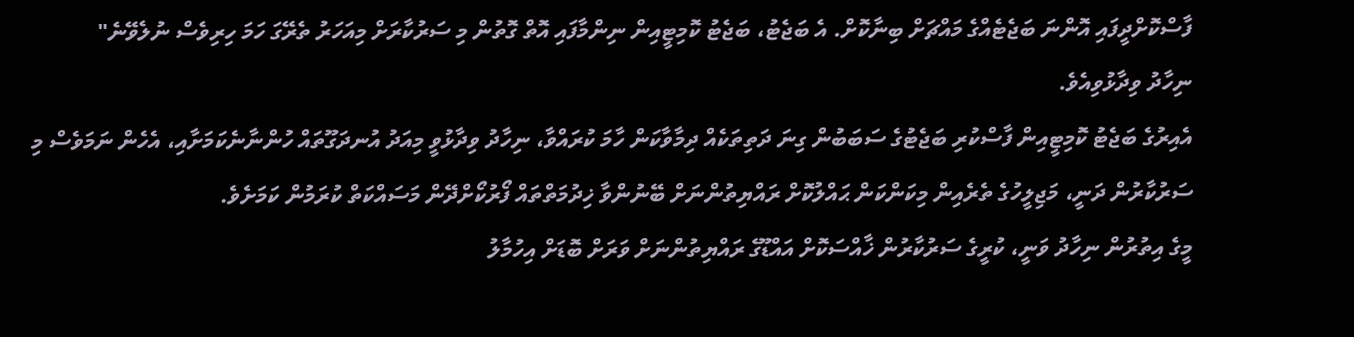ފާސްކޮށްދީފައި އޮންނަ ބަޖެޓެއްގެ މައްޗަށް ބިނާކޮށް. އެ ބަޖެޓު، ބަޖެޓު ކޮމިޓީއިން ނިންމާފައި އޮތް ގޮތުން މި ސަރުކާރަށް މިއަހަރު ތެރޭގަ ހަމަ ހިރިވެސް ނުލެވޭނެ"
ނިހާދު ވިދާޅުވިއެވެ.
އެއިރުގެ ބަޖެޓު ކޮމިޓީއިން ފާސްކުރި ބަޖެޓުގެ ސަބަބުން ގިނަ ދަތިތަކެއް ދިމާވާކަން ހާމަ ކުރައްވާ، ނިހާދު ވިދާޅުވީ މިއަދު އުނދަގޫތައް ހުންނާނެކަމަށާއި، އެހެން ނަމަވެސް މި ސަރުކާރުން ދަނީ، މަޖިލީހުގެ ތެރެއިން މިކަންކަން ޙައްލުކޮށް ރައްޔިތުންނަށް ބޭނުންވާ ޚިދުމަތްތައް ފޯރުކޯށްދޭން މަސައްކަތް ކުރަމުން ކަމަށެވެ.
މީގެ އިތުރުން ނިހާދު ވަނީ، ކުރީގެ ސަރުކާރުން ޚާއްސަކޮށް އައްޑޫގެ ރައްޔިތުންނަށް ވަރަށް ބޮޑަށް އިހުމާލު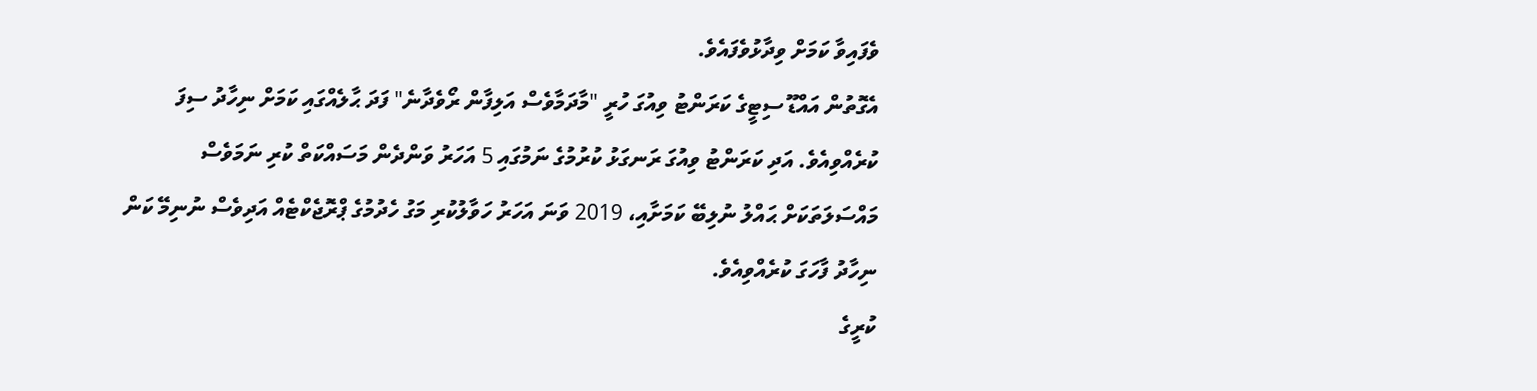ވެފައިވާ ކަމަށް ވިދާޅުވެފައެވެ.
އެގޮތުން އައްޑޫ ސިޓީގެ ކަރަންޓު ވިއުގަ ހުރީ "މާދަމާވެސް އަލިފާން ރޯވެދާނެ" ފަދަ ޙާލެއްގައި ކަމަށް ނިހާދު ސިފަ ކުރެއްވިއެވެ. އަދި ކަރަންޓު ވިއުގަ ރަނގަޅު ކުރުމުގެ ނަމުގައި 5 އަހަރު ވަންދެން މަސައްކަތް ކުރި ނަމަވެސް މައްސަލަތަކަށް ޙައްލު ނުލިބޭ ކަމަށާއި، 2019 ވަނަ އަހަރު ހަވާލުކުރި މަގު ހެދުމުގެ ޕްރޮޖެކްޓެއް އަދިވެސް ނުނިމޭ ކަން ނިހާދު ފާހަގަ ކުރެއްވިއެވެ.
ކުރީގެ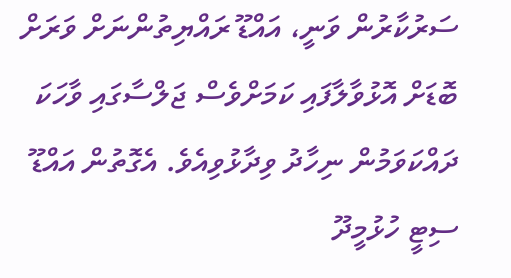ސަރުކާރުން ވަނީ، އައްޑޫ ރައްޔިތުންނަށް ވަރަށް ބޮޑަށް އޮޅުވާލާފައި ކަމަށްވެސް ޖަލްސާގައި ވާހަކަ ދައްކަވަމުން ނިހާދު ވިދާޅުވިއެވެ. އެގޮތުން އައްޑޫ ސިޓީ ހުޅުމީދޫ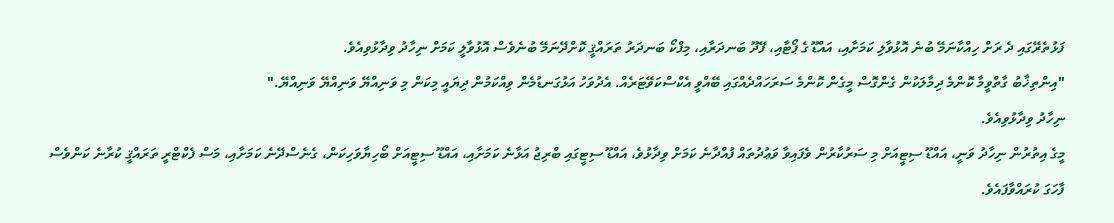ފަޅުތެރޭގައި ދެ ރަށް ހިއްކާނަމޭ ބުނެ އޮޅުވާލި ކަމަށާއި، އައްޑޫ ގެ ޕޯޓާއި، ފޭދޫ ބަނދަރާއި، މިފްކޯ ބަނދަރު ތަރައްޤީ ކޮށްދޭނަމޭ ބުނެވެސް އޮޅުވާލީ ކަމަށް ނިހާދު ވިދާޅުވިއެވެ.
"އިންތިޚާބު ގާތްވީމާ ކޮންމެ ދިމާލަކުން ގެންގޮސް މީގެން ކޮންމެ ސަރަހައްދެއްގައި ބޭއްވީ އެކްސްކަވޭޓަރެއް. އެދުވަހު އަޅުގަނޑުމެން ވިއްކަމުން ދިޔައީ މިކަން މި ވަނިއްޔޭ ވަނިއްޔޭ ވަނިއްޔޭ."
ނިހާދު ވިދާޅުވިއެވެ.
މީގެ އިތުރުން ނިހާދު ވަނީ، އައްޑޫ ސިޓީއަށް މި ސަރުކާރުން ވެފައިވާ ވަޢުދުތައް ފުއްދާނެ ކަމަށް ވިދާޅުވެ، އައްޑޫ ސިޓީގައި ބްރިޖު އަޅާނެ ކަމަށާއި، އައްޑޫ ސިޓީއަށް ބޯހިޔާވަހިކަން، ގެނެސްދޭނެ ކަމަށާއި، މަސް ފެކްޓްރީ ތަރައްޤީ ކުރާނެ ކަންވެސް ފާހަގަ ކުރައްވާފައެވެ.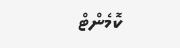ކޮމެންޓް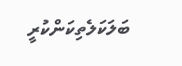ބަލަކަލެތިކަންކުރީ